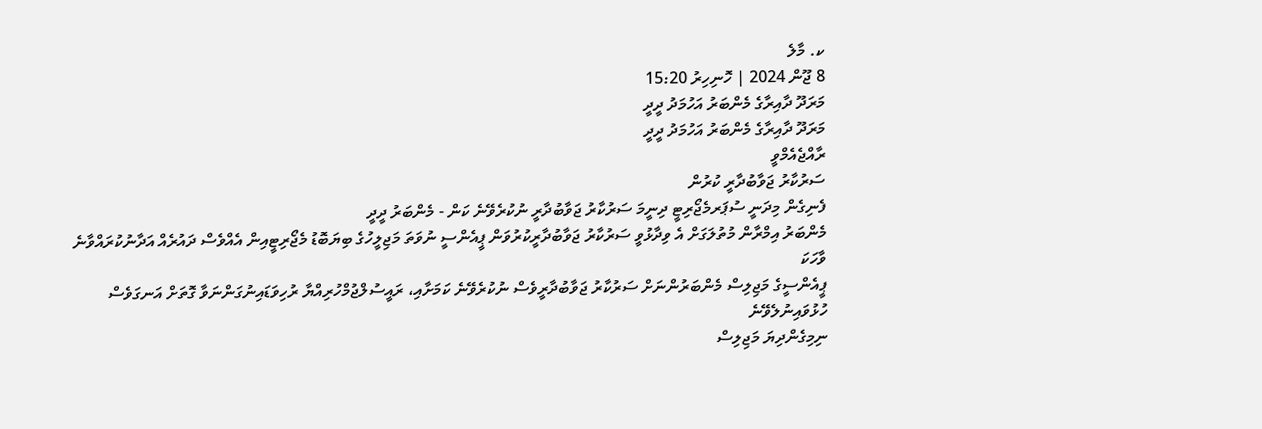ކ. މާލެ
8 ޖޫން 2024 | ހޮނިހިރު 15:20
މަރަދޫ ދާއިރާގެ މެންބަރު އަހުމަދު ދީދީ
މަރަދޫ ދާއިރާގެ މެންބަރު އަހުމަދު ދީދީ
ރާއްޖެއެމްވީ
ސަރުކާރު ޖަވާބުދާރީ ކުރުން
ފެނިގެން މިދަނީ ސުޕަރމެޖޯރިޓީ ދިނީމަ ސަރުކާރު ޖަވާބުދާރީ ނުކުރެވޭނެ ކަން - މެންބަރު ދީދީ
މެންބަރު އިމްރާން މުތުލަގަށް އެ ވިދާޅުވީ ސަރުކާރު ޖަވާބުދާރީކުރުވަން ޕީއެންސީ ނުވަތަ މަޖިލީހުގެ ބިޔަބޮޑު މެޖޯރިޓީއިން އެއްވެސް ދައުރެއް އަދާނުކުރައްވާނެ ވާހަކަ
ޕީއެންސީގެ މަޖިލިސް މެންބަރުންނަށް ސަރުކާރު ޖަވާބުދާރީވެސް ނުކުރެވޭނެ ކަމަށާއި، ރައީސުލްޖުމްހުރިއްޔާ ރުހިވަޑައިނުގަންނަވާ ގޮތަށް އަނގަވެސް ހުޅުވައިނުލެވޭނެ
ނިމިގެންދިޔަ މަޖިލިސް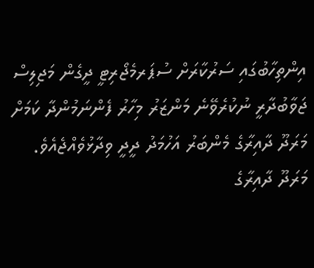އިންތިހާބުގައި ސަރުކާރަށް ސުޕަރމެޖޯރިޓީ ދީގެން މަޖިލިސް ޖަވާބުދާރީ ނުކުރެވޭނެ މަންޒަރު މިހާރު ފެންނަމުންދާ ކަމަށް މަރަދޫ ދާއިރާގެ މެންބަރު އަހުމަދު ދީދީ ވިދާޅުވެއްޖެއެވެ.
މަރަދޫ ދާއިރާގެ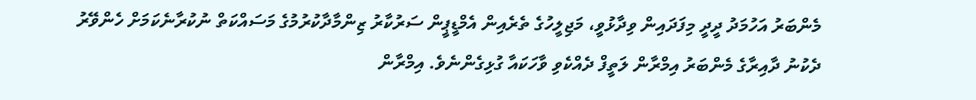މެންބަރު އަހުމަދު ދީދީ މިފަދައިން ވިދާޅުވީ، މަޖިލީހުގެ ތެރެއިން އެމްޑީޕީން ސަރުކާރު ޒިންމާދާކުރުމުގެ މަސައްކަތް ނުކުރާނެކަމަށް ހެންވޭރު ދެކުނު ދާއިރާގެ މެންބަރު އިމްރާން ލަތީފް ދެއްކެވި ވާހަކައާ ގުޅިގެންނެވެ. އިމްރާން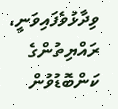ވިދާޅުވެފައިވަނީ، ރައްޔިތުންގެ ކަންބޮޑުވުން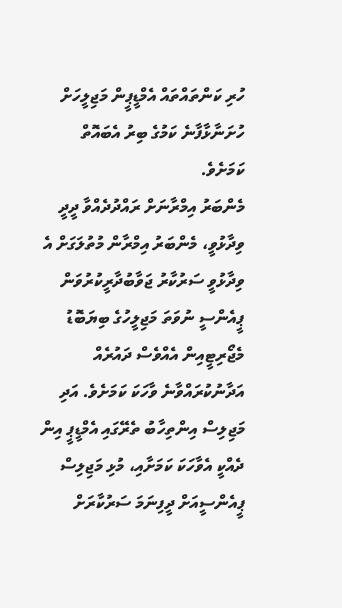ހުރި ކަންތައްތައް އެމްޑީޕީން މަޖިލީހަށް ހުށަނާޅާފާނެ ކަމުގެ ބިރު އެބައޮތް ކަމަށެވެ.
މެންބަރު އިމްރާނަށް ރައްދުދެއްވާ ދީދީ ވިދާޅުވީ، މެންބަރު އިމްރާން މުތުލަގަށް އެ ވިދާޅުވީ ސަރުކާރު ޖަވާބުދާރީކުރުވަން ޕީއެންސީ ނުވަތަ މަޖިލީހުގެ ބިޔަބޮޑު މެޖޯރިޓީއިން އެއްވެސް ދައުރެއް އަދާނުކުރައްވާނެ ވާހަކަ ކަމަށެވެ. އަދި މަޖިލިސް އިންތިހާބު ތެރޭގައި އެމްޑީޕީ އިން ދެއްކީ އެވާހަކަ ކަމަށާއި، މުޅި މަޖިލިސް ޕީއެންސީއަށް ދީފިނަމަ ސަރުކާރަށް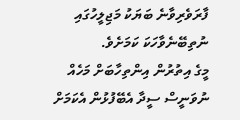ފާރަވެރިވާނެ ބަޔަކު މަޖިލީހުގައި ނުތިބޭނެވާހަކަ ކަމަށެވެ.
މީގެ އިތުރުން އިންތިހާބަށް މަހެއް ނުވަނީސް ސީދާ އެބޭފުޅުން އެކަމަށް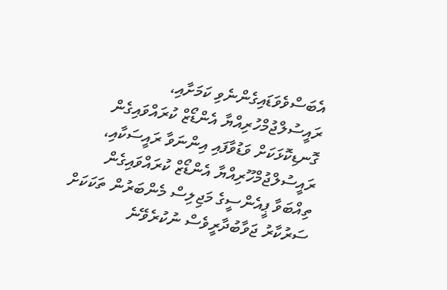އެބަސްވެވަޑައިގެންނެވި ކަމަށާއި، ރައީސުލްޖުމްހުރިއްޔާ އެންޑޯޒް ކުރައްވައިގެން ގޮނޑިކޮޅަކަށް ވަޑުވާފައި އިންނަވާ ރައީސަކާއި، ރައީސުލްޖުމްހޫރިއްޔާ އެންޑޯޒް ކުރައްވައިގެން ތިއްބަވާ ޕީއެންސީގެ މަޖިލިސް މެންބަރުން ތަކަކަށް ސަރުކާރު ޖަވާބުދާރީވެސް ނުކުރެވޭނެ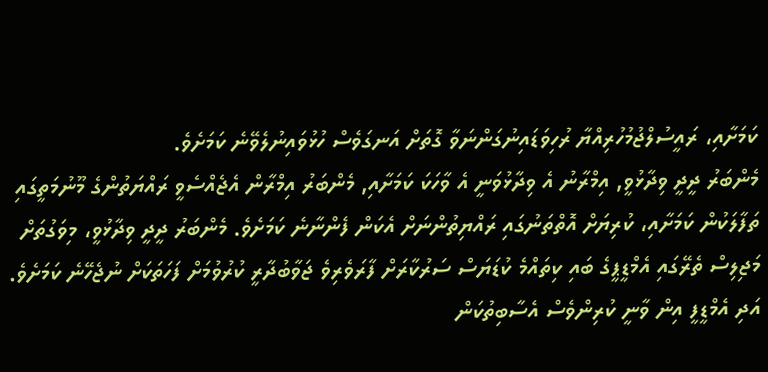ކަމަށާއި، ރައީސުލްޖުމުހުރިއްޔާ ރުހިވަޑައިނުގަންނަވާ ގޮތަށް އަނގަވެސް ހުޅުވައިނުލެވޭނެ ކަމަށެވެ.
މެންބަރު ދީދީ ވިދާޅުވީ, އިމްރާނު އެ ވިދާޅުވަނީ އެ ވާހަކަ ކަމަށާއި, މެންބަރު އިމްރާން އެޖެއްސެވީ ރައްޔަތުންގެ މޫނުމަތީގައި ތަފާލަކުން ކަމަށާއި، ކުރިޔަށް އޮތްތަނުގައި ރައްޔިތުންނަށް އެކަން ފެންނާނެ ކަމަށެވެ. މެންބަރު ދީދީ ވިދާޅުވީ، މިވަގުތަށް މަޖިލިސް ތެރޭގައި އެމްޑީޕީގެ ބައި ކިތައްމެ ކުޑަޔަސް ސަރުކާރަށް ފާރަވެރިވެ ޖަވާބުދާރީ ކުރުވުމަށް ފަހަތަކަށް ނުޖެހޭނެ ކަމަށެވެ. އަދި އެމްޑީފީ އިން ވާނީ ކުރިންވެސް އެސާބިތުކަން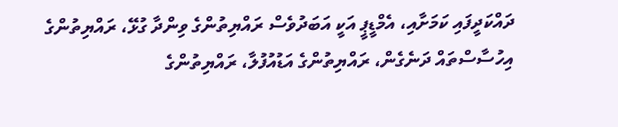ދައްކަދީފައި ކަމަށާއި، އެމްޑީޕީ އަކީ އަބަދުވެސް ރައްޔިތުންގެ ވިންދާ ގުޅޭ، ރައްޔިތުންގެ އިހުސާސްތައް ދަނެގެން، ރައްޔިތުންގެ އަޑުއުފުލާ، ރައްޔިތުންގެ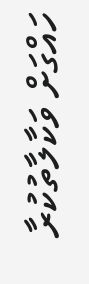ހައްގަށް ވަކާލާތުކުރާ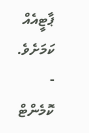ޕާޓީއެއް ކަމަށެވެ.
- ކޮމެންޓް